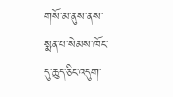གསོ་མ་ནུས་ནས་སྨན་པ་སེམས་ཁོང་དུ་ཆུད་ཅིང་འདུག་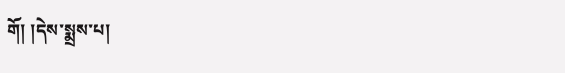གོ། །དེས་སྨྲས་པ།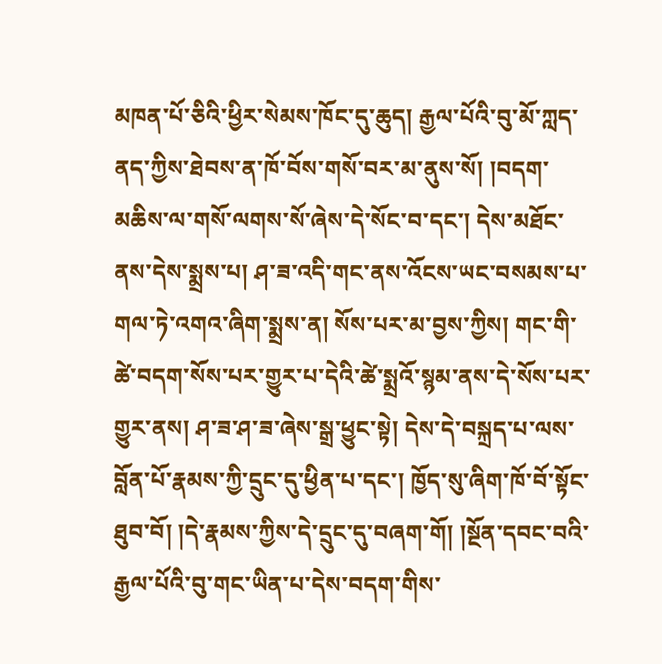མཁན་པོ་ཅིའི་ཕྱིར་སེམས་ཁོང་དུ་ཆུད། རྒྱལ་པོའི་བུ་མོ་ཀླད་ནད་ཀྱིས་ཐེབས་ན་ཁོ་བོས་གསོ་བར་མ་ནུས་སོ། །བདག་མཆིས་ལ་གསོ་ལགས་སོ་ཞེས་དེ་སོང་བ་དང་། དེས་མཐོང་ནས་དེས་སྨྲས་པ། ཤ་ཟ་འདི་གང་ནས་འོངས་ཡང་བསམས་པ་གལ་ཏེ་འགའ་ཞིག་སྨྲས་ན། སོས་པར་མ་བྱས་ཀྱིས། གང་གི་ཚེ་བདག་སོས་པར་གྱུར་པ་དེའི་ཚེ་སྨྲའོ་སྙམ་ནས་དེ་སོས་པར་གྱུར་ནས། ཤ་ཟ་ཤ་ཟ་ཞེས་སྒྲ་ཕྱུང་སྟེ། དེས་དེ་བསྐྲད་པ་ལས་བློན་པོ་རྣམས་ཀྱི་དྲུང་དུ་ཕྱིན་པ་དང་། ཁྱོད་སུ་ཞིག་ཁོ་བོ་སྟོང་ཐུབ་བོ། །དེ་རྣམས་ཀྱིས་དེ་དྲུང་དུ་བཞག་གོ། །སྔོན་དབང་བའི་རྒྱལ་པོའི་བུ་གང་ཡིན་པ་དེས་བདག་གིས་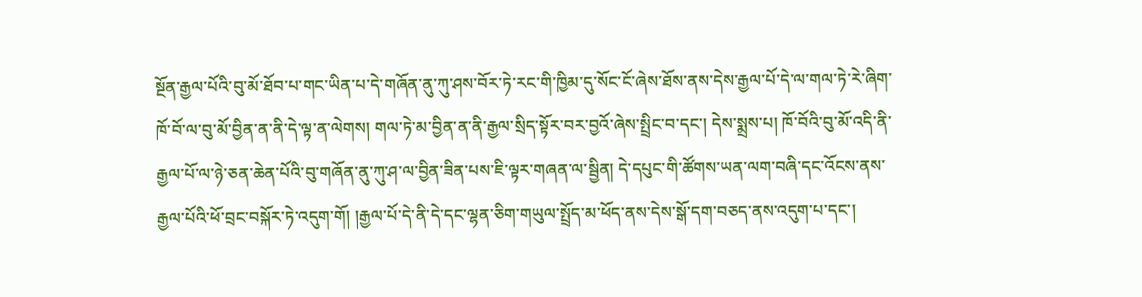སྔོན་རྒྱལ་པོའི་བུ་མོ་ཐོབ་པ་གང་ཡིན་པ་དེ་གཞོན་ནུ་ཀུ་ཤས་བོར་ཏེ་རང་གི་ཁྱིམ་དུ་སོང་ངོ་ཞེས་ཐོས་ནས་དེས་རྒྱལ་པོ་དེ་ལ་གལ་ཏེ་རེ་ཞིག་ཁོ་བོ་ལ་བུ་མོ་བྱིན་ན་ནི་དེ་ལྟ་ན་ལེགས། གལ་ཏེ་མ་བྱིན་ན་ནི་རྒྱལ་སྲིད་སྟོར་བར་བྱའོ་ཞེས་སྤྲིང་བ་དང་། དེས་སྨྲས་པ། ཁོ་བོའི་བུ་མོ་འདི་ནི་རྒྱལ་པོ་ལ་ཉེ་ཅན་ཆེན་པོའི་བུ་གཞོན་ནུ་ཀུ་ཤ་ལ་བྱིན་ཟིན་པས་ཇི་ལྟར་གཞན་ལ་སྦྱིན། དེ་དཔུང་གི་ཚོགས་ཡན་ལག་བཞི་དང་འོངས་ནས་རྒྱལ་པོའི་ཕོ་བྲང་བསྐོར་ཏེ་འདུག་གོ། །རྒྱལ་པོ་དེ་ནི་དེ་དང་ལྷན་ཅིག་གཡུལ་སྤྲོད་མ་ཕོད་ནས་དེས་སྒོ་དག་བཅད་ནས་འདུག་པ་དང་།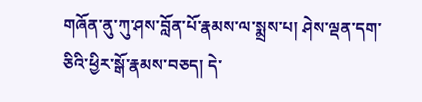གཞོན་ནུ་ཀུ་ཤས་བློན་པོ་རྣམས་ལ་སྨྲས་པ། ཤེས་ལྡན་དག་ཅིའི་ཕྱིར་སྒོ་རྣམས་བཅད། དེ་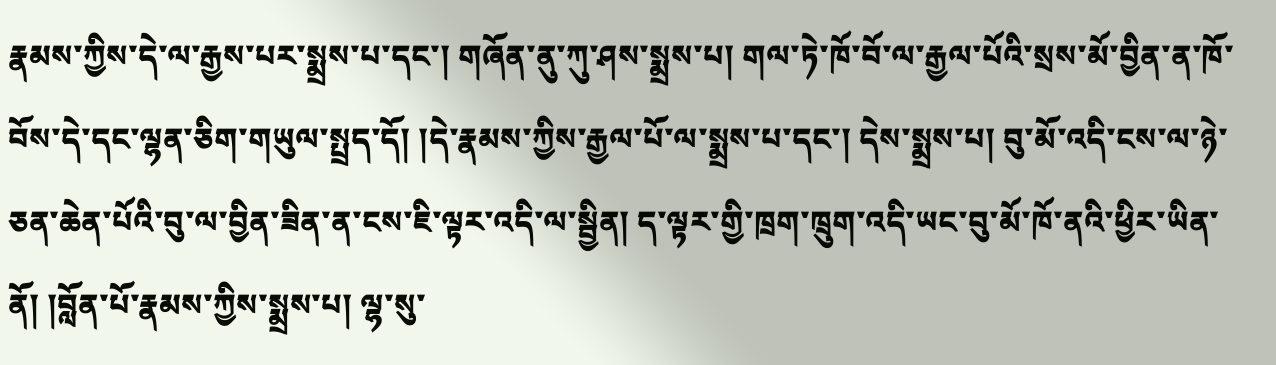རྣམས་ཀྱིས་དེ་ལ་རྒྱས་པར་སྨྲས་པ་དང་། གཞོན་ནུ་ཀུ་ཤས་སྨྲས་པ། གལ་ཏེ་ཁོ་བོ་ལ་རྒྱལ་པོའི་སྲས་མོ་བྱིན་ན་ཁོ་བོས་དེ་དང་ལྷན་ཅིག་གཡུལ་སྤྲད་དོ། །དེ་རྣམས་ཀྱིས་རྒྱལ་པོ་ལ་སྨྲས་པ་དང་། དེས་སྨྲས་པ། བུ་མོ་འདི་ངས་ལ་ཉེ་ཅན་ཆེན་པོའི་བུ་ལ་བྱིན་ཟིན་ན་ངས་ཇི་ལྟར་འདི་ལ་སྦྱིན། ད་ལྟར་གྱི་ཁྲག་ཁྲུག་འདི་ཡང་བུ་མོ་ཁོ་ནའི་ཕྱིར་ཡིན་ནོ། །བློན་པོ་རྣམས་ཀྱིས་སྨྲས་པ། ལྷ་སུ་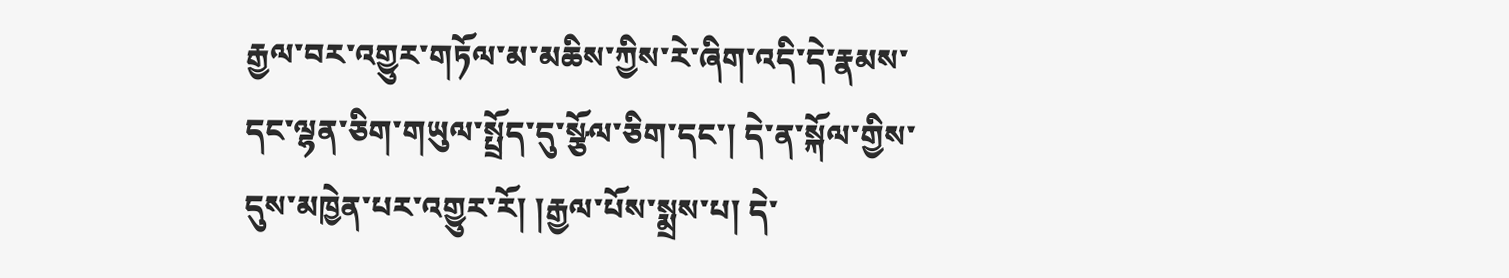རྒྱལ་བར་འགྱུར་གཏོལ་མ་མཆིས་ཀྱིས་རེ་ཞིག་འདི་དེ་རྣམས་དང་ལྷན་ཅིག་གཡུལ་སྤྲོད་དུ་སྩོལ་ཅིག་དང་། དེ་ན་སྐོལ་གྱིས་དུས་མཁྱེན་པར་འགྱུར་རོ། །རྒྱལ་པོས་སྨྲས་པ། དེ་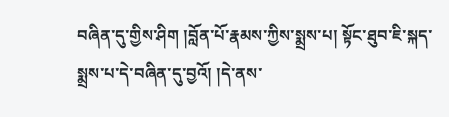བཞིན་དུ་གྱིས་ཤིག །བློན་པོ་རྣམས་ཀྱིས་སྨྲས་པ། སྟོང་ཐུབ་ཇི་སྐད་སྨྲས་པ་དེ་བཞིན་དུ་བྱའོ། །དེ་ནས་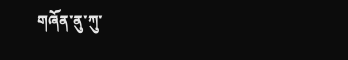གཞོན་ནུ་ཀུ་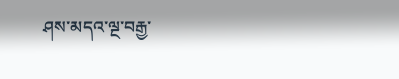ཤས་མདའ་ལྔ་བརྒྱ་